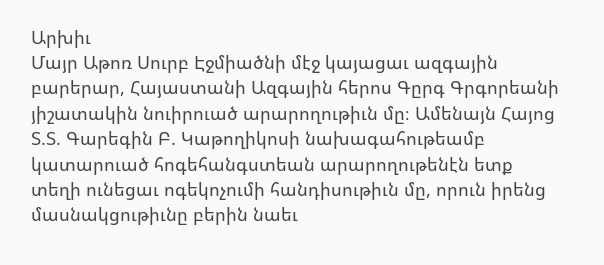Արխիւ
Մայր Աթոռ Սուրբ Էջմիածնի մէջ կայացաւ ազգային բարերար, Հայաստանի Ազգային հերոս Գըրգ Գրգորեանի յիշատակին նուիրուած արարողութիւն մը։ Ամենայն Հայոց Տ.Տ. Գարեգին Բ. Կաթողիկոսի նախագահութեամբ կատարուած հոգեհանգստեան արարողութենէն ետք տեղի ունեցաւ ոգեկոչումի հանդիսութիւն մը, որուն իրենց մասնակցութիւնը բերին նաեւ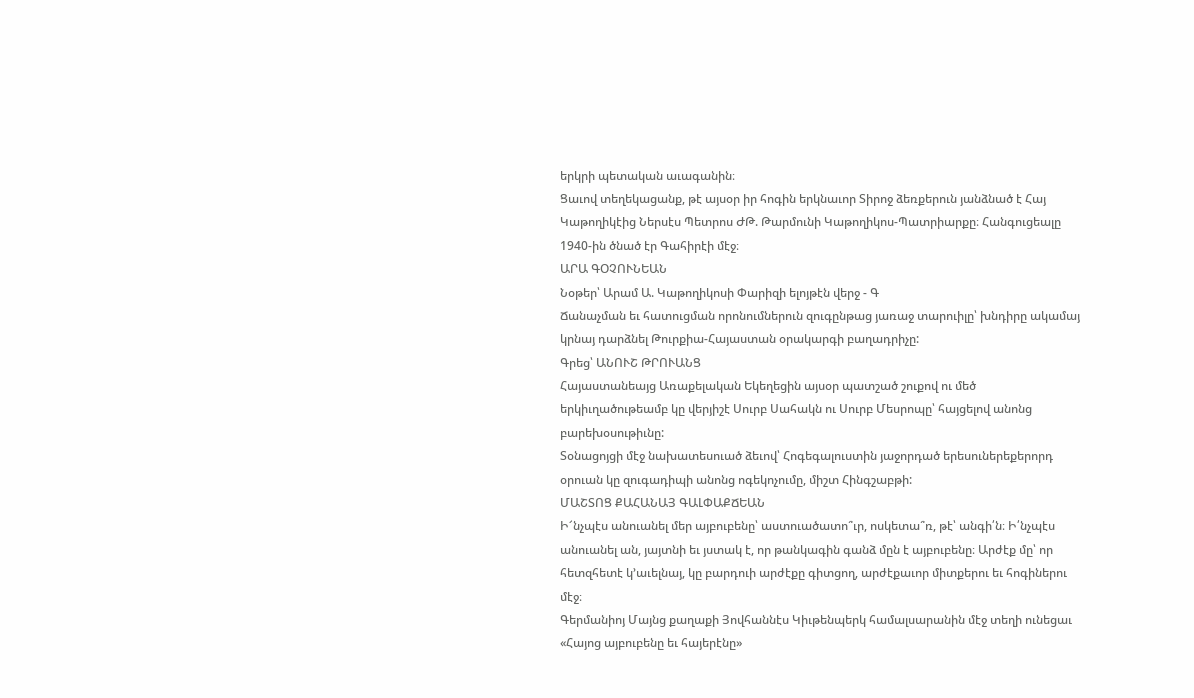երկրի պետական աւագանին։
Ցաւով տեղեկացանք, թէ այսօր իր հոգին երկնաւոր Տիրոջ ձեռքերուն յանձնած է Հայ Կաթողիկէից Ներսէս Պետրոս ԺԹ. Թարմունի Կաթողիկոս-Պատրիարքը։ Հանգուցեալը 1940-ին ծնած էր Գահիրէի մէջ։
ԱՐԱ ԳՕՉՈՒՆԵԱՆ
Նօթեր՝ Արամ Ա. Կաթողիկոսի Փարիզի ելոյթէն վերջ - Գ
Ճանաչման եւ հատուցման որոնումներուն զուգընթաց յառաջ տարուիլը՝ խնդիրը ակամայ կրնայ դարձնել Թուրքիա-Հայաստան օրակարգի բաղադրիչը:
Գրեց՝ ԱՆՈՒՇ ԹՐՈՒԱՆՑ
Հայաստանեայց Առաքելական Եկեղեցին այսօր պատշած շուքով ու մեծ երկիւղածութեամբ կը վերյիշէ Սուրբ Սահակն ու Սուրբ Մեսրոպը՝ հայցելով անոնց բարեխօսութիւնը:
Տօնացոյցի մէջ նախատեսուած ձեւով՝ Հոգեգալուստին յաջորդած երեսուներեքերորդ օրուան կը զուգադիպի անոնց ոգեկոչումը, միշտ Հինգշաբթի:
ՄԱՇՏՈՑ ՔԱՀԱՆԱՅ ԳԱԼՓԱՔՃԵԱՆ
Ի՜նչպէս անուանել մեր այբուբենը՝ աստուածատո՞ւր, ոսկետա՞ռ, թէ՝ անգի՛ն։ Ի՛նչպէս անուանել ան, յայտնի եւ յստակ է, որ թանկագին գանձ մըն է այբուբենը։ Արժէք մը՝ որ հետզհետէ կ՚աւելնայ, կը բարդուի արժէքը գիտցող, արժէքաւոր միտքերու եւ հոգիներու մէջ։
Գերմանիոյ Մայնց քաղաքի Յովհաննէս Կիւթենպերկ համալսարանին մէջ տեղի ունեցաւ «Հայոց այբուբենը եւ հայերէնը»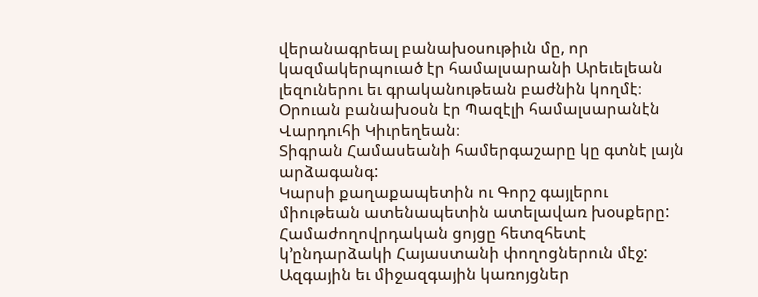վերանագրեալ բանախօսութիւն մը, որ կազմակերպուած էր համալսարանի Արեւելեան լեզուներու եւ գրականութեան բաժնին կողմէ։ Օրուան բանախօսն էր Պազէլի համալսարանէն Վարդուհի Կիւրեղեան։
Տիգրան Համասեանի համերգաշարը կը գտնէ լայն արձագանգ:
Կարսի քաղաքապետին ու Գորշ գայլերու միութեան ատենապետին ատելավառ խօսքերը:
Համաժողովրդական ցոյցը հետզհետէ կ՚ընդարձակի Հայաստանի փողոցներուն մէջ:
Ազգային եւ միջազգային կառոյցներ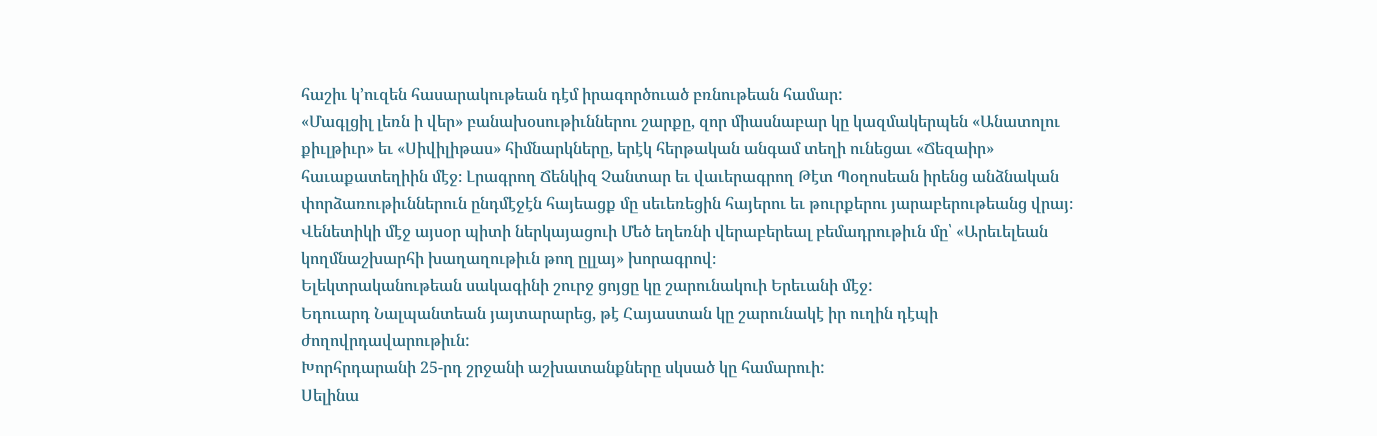հաշիւ կ՚ուզեն հասարակութեան դէմ իրագործուած բռնութեան համար:
«Մագլցիլ լեռն ի վեր» բանախօսութիւններու շարքը, զոր միասնաբար կը կազմակերպեն «Անատոլու քիւլթիւր» եւ «Սիվիլիթաս» հիմնարկները, երէկ հերթական անգամ տեղի ունեցաւ «Ճեզաիր» հաւաքատեղիին մէջ։ Լրագրող Ճենկիզ Չանտար եւ վաւերագրող Թէտ Պօղոսեան իրենց անձնական փորձառութիւններուն ընդմէջէն հայեացք մը սեւեռեցին հայերու եւ թուրքերու յարաբերութեանց վրայ։
Վենետիկի մէջ այսօր պիտի ներկայացուի Մեծ եղեռնի վերաբերեալ բեմադրութիւն մը՝ «Արեւելեան կողմնաշխարհի խաղաղութիւն թող ըլլայ» խորագրով։
Ելեկտրականութեան սակագինի շուրջ ցոյցը կը շարունակուի Երեւանի մէջ:
Եդուարդ Նալպանտեան յայտարարեց, թէ Հայաստան կը շարունակէ իր ուղին դէպի ժողովրդավարութիւն:
Խորհրդարանի 25-րդ շրջանի աշխատանքները սկսած կը համարուի:
Սելինա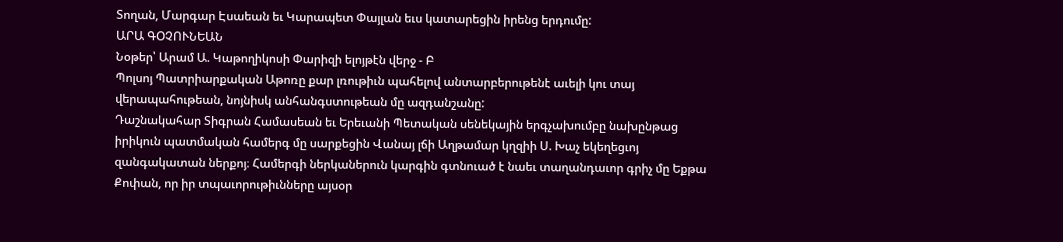Տողան, Մարգար Էսաեան եւ Կարապետ Փայլան եւս կատարեցին իրենց երդումը:
ԱՐԱ ԳՕՉՈՒՆԵԱՆ
Նօթեր՝ Արամ Ա. Կաթողիկոսի Փարիզի ելոյթէն վերջ - Բ
Պոլսոյ Պատրիարքական Աթոռը քար լռութիւն պահելով անտարբերութենէ աւելի կու տայ վերապահութեան, նոյնիսկ անհանգստութեան մը ազդանշանը:
Դաշնակահար Տիգրան Համասեան եւ Երեւանի Պետական սենեկային երգչախումբը նախընթաց իրիկուն պատմական համերգ մը սարքեցին Վանայ լճի Աղթամար կղզիի Ս. Խաչ եկեղեցւոյ զանգակատան ներքոյ։ Համերգի ներկաներուն կարգին գտնուած է նաեւ տաղանդաւոր գրիչ մը Եքթա Քոփան, որ իր տպաւորութիւնները այսօր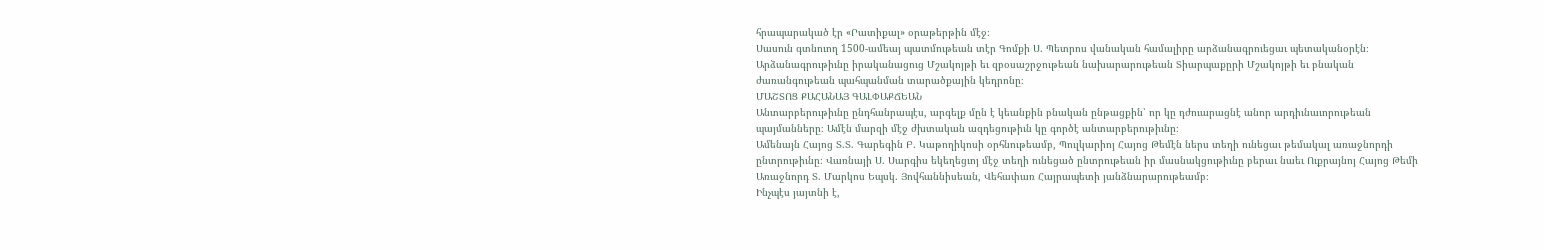հրապարակած էր «Րատիքալ» օրաթերթին մէջ։
Սասուն գտնուող 1500-ամեայ պատմութեան տէր Գոմքի Ս. Պետրոս վանական համալիրը արձանագրուեցաւ պետականօրէն։ Արձանագրութիւնը իրականացուց Մշակոյթի եւ զբօսաշրջութեան նախարարութեան Տիարպաքըրի Մշակոյթի եւ բնական ժառանգութեան պահպանման տարածքային կեդրոնը։
ՄԱՇՏՈՑ ՔԱՀԱՆԱՅ ԳԱԼՓԱՔՃԵԱՆ
Անտարբերութիւնը ընդհանրապէս, արգելք մըն է կեանքին բնական ընթացքին՝ որ կը դժուարացնէ անոր արդիւնաւորութեան պայմանները։ Ամէն մարզի մէջ ժխտական ազդեցութիւն կը գործէ անտարբերութիւնը։
Ամենայն Հայոց Տ.Տ. Գարեգին Բ. Կաթողիկոսի օրհնութեամբ, Պուլկարիոյ Հայոց Թեմէն ներս տեղի ունեցաւ թեմակալ առաջնորդի ընտրութիւնը։ Վառնայի Ս. Սարգիս եկեղեցւոյ մէջ տեղի ունեցած ընտրութեան իր մասնակցութիւնը բերաւ նաեւ Ուքրայնոյ Հայոց Թեմի Առաջնորդ Տ. Մարկոս Եպսկ. Յովհաննիսեան, Վեհափառ Հայրապետի յանձնարարութեամբ։
Ինչպէս յայտնի է,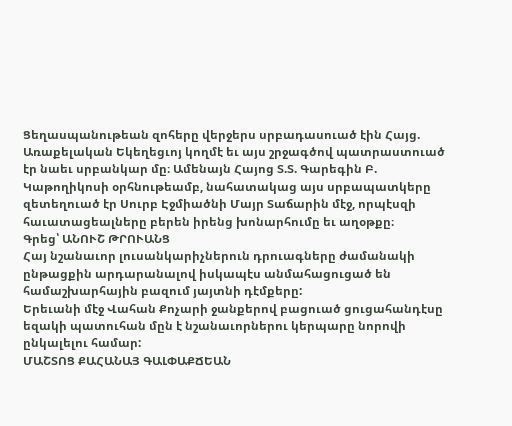Ցեղասպանութեան զոհերը վերջերս սրբադասուած էին Հայց. Առաքելական Եկեղեցւոյ կողմէ եւ այս շրջագծով պատրաստուած էր նաեւ սրբանկար մը։ Ամենայն Հայոց Տ.Տ. Գարեգին Բ. Կաթողիկոսի օրհնութեամբ, նահատակաց այս սրբապատկերը զետեղուած էր Սուրբ Էջմիածնի Մայր Տաճարին մէջ, որպէսզի հաւատացեալները բերեն իրենց խոնարհումը եւ աղօթքը։
Գրեց՝ ԱՆՈՒՇ ԹՐՈՒԱՆՑ
Հայ նշանաւոր լուսանկարիչներուն դրուագները ժամանակի ընթացքին արդարանալով իսկապէս անմահացուցած են համաշխարհային բազում յայտնի դէմքերը:
Երեւանի մէջ Վահան Քոչարի ջանքերով բացուած ցուցահանդէսը եզակի պատուհան մըն է նշանաւորներու կերպարը նորովի ընկալելու համար:
ՄԱՇՏՈՑ ՔԱՀԱՆԱՅ ԳԱԼՓԱՔՃԵԱՆ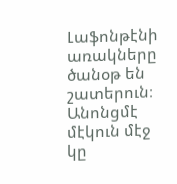Լաֆոնթէնի առակները ծանօթ են շատերուն։ Անոնցմէ մէկուն մէջ կը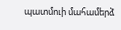պատմուի մահամերձ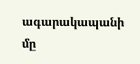ագարակապանի մը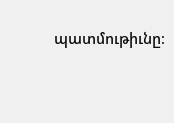պատմութիւնը։